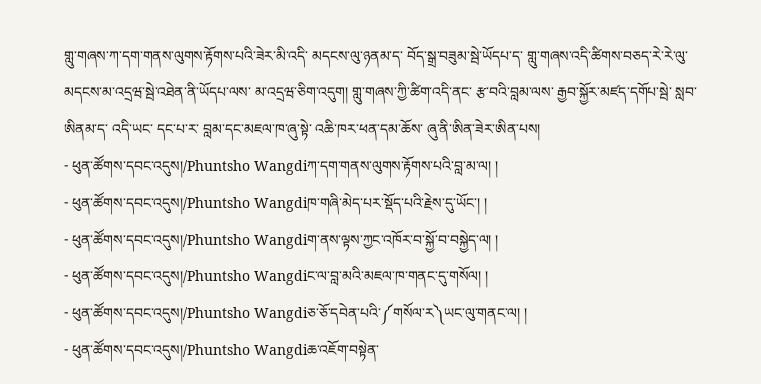གླུ་གཞས་ཀ་དག་གནས་ལུགས་རྟོགས་པའི་ཟེར་མི་འདི་ མདངས་ལུ་ཉནམ་ད་ བོད་སྒྲ་བཟུམ་སྦེ་ཡོདཔ་ད་ གླུ་གཞས་འདི་ཚིགས་བཅད་རེ་རེ་ལུ་ མདངས་མ་འདྲཝ་སྦེ་འཐེན་ནི་ཡོདཔ་ལས་ མ་འདྲཝ་ཅིག་འདུག། གླུ་གཞས་ཀྱི་ཚིག་འདི་ནང་ རྩ་བའི་བླམ་ལས་ རྒྱབ་སྐྱོར་མཛད་དགོཔ་སྦེ་ སླབ་ཨིནམ་ད་ འདི་ཡང་ དང་པ་ར་ བླམ་དང་མཇལ་ཁ་ཞུ་སྟེ་ འཆི་ཁར་ཕན་དམ་ཆོས་ ཞུ་ནི་ཨིན་ཟེར་ཨིན་པས།
- ཕུན་ཚོགས་དབང་འདུས།/Phuntsho Wangdiཀ་དག་གནས་ལུགས་རྟོགས་པའི་བླ་མ་ལ། །
- ཕུན་ཚོགས་དབང་འདུས།/Phuntsho Wangdiཁ་གཞི་མེད་པར་སྡོད་པའི་རྗེས་དུ་ཡོང་། །
- ཕུན་ཚོགས་དབང་འདུས།/Phuntsho Wangdiག་ནས་ལྟས་ཀྱང་འཁོར་བ་སྐྱོ་བ་བསྐྱེད་ལ། །
- ཕུན་ཚོགས་དབང་འདུས།/Phuntsho Wangdiང་ལ་བླ་མའི་མཇལ་ཁ་གནང་དུ་གསོལ། །
- ཕུན་ཚོགས་དབང་འདུས།/Phuntsho Wangdiཅ་ཅོ་དབེན་པའི་༼གསོལ་ར༽ཡང་ལུ་གནང་ལ། །
- ཕུན་ཚོགས་དབང་འདུས།/Phuntsho Wangdiཆ་འཇོག་བསྟེན་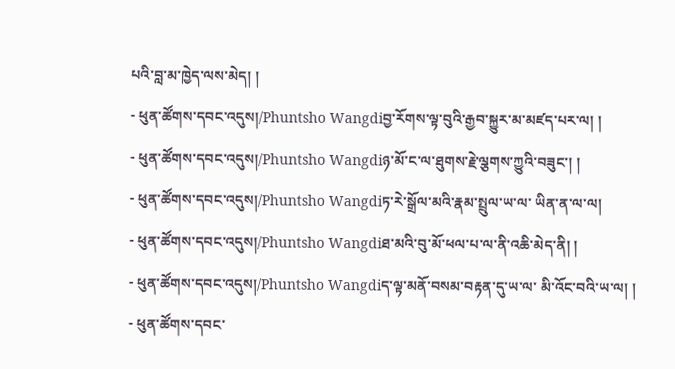པའི་བླ་མ་ཁྱེད་ལས་མེད། །
- ཕུན་ཚོགས་དབང་འདུས།/Phuntsho Wangdiབྱ་རོགས་ལྟ་བུའི་རྒྱབ་སྐྱུར་མ་མཛད་པར་ལ། །
- ཕུན་ཚོགས་དབང་འདུས།/Phuntsho Wangdiཉ་མོ་ང་ལ་ཐུགས་རྗེ་ལྕགས་ཀྱུའི་བཟུང་། །
- ཕུན་ཚོགས་དབང་འདུས།/Phuntsho Wangdiཏ་རེ་སྒྲོལ་མའི་རྣམ་སྤྲུལ་ཡ་ལ་ ཡིན་ན་ལ་ལ།
- ཕུན་ཚོགས་དབང་འདུས།/Phuntsho Wangdiཐ་མའི་བུ་མོ་ཕལ་པ་ལ་ནི་འཆི་མེད་ནི། །
- ཕུན་ཚོགས་དབང་འདུས།/Phuntsho Wangdiད་ལྟ་མནོ་བསམ་བརྟན་དུ་ཡ་ལ་ མི་འོང་བའི་ཡ་ལ། །
- ཕུན་ཚོགས་དབང་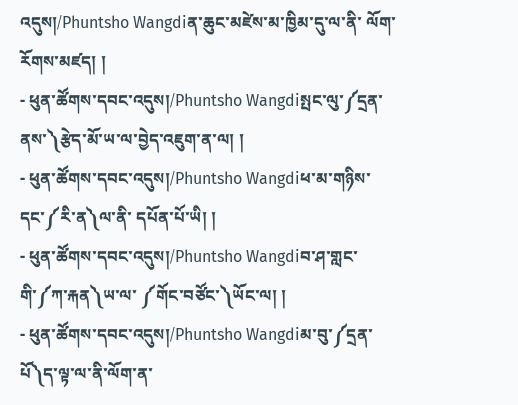འདུས།/Phuntsho Wangdiན་ཆུང་མཛེས་མ་ཁྱིམ་དུ་ལ་ནི་ ལོག་རོགས་མཛད། །
- ཕུན་ཚོགས་དབང་འདུས།/Phuntsho Wangdiསྤང་ལུ་༼དྲན་ནས་༽རྩེད་མོ་ཡ་ལ་བྱེད་འཇུག་ན་ལ། །
- ཕུན་ཚོགས་དབང་འདུས།/Phuntsho Wangdiཕ་མ་གཉིས་དང་༼རི་ན༽ལ་ནི་ དཔོན་པོ་ཡི། །
- ཕུན་ཚོགས་དབང་འདུས།/Phuntsho Wangdiབ་ཤ་གླང་གི་༼ཀ་རྐན༽ཡ་ལ་ ༼གོང་བཙོང་༽ཡོང་ལ། །
- ཕུན་ཚོགས་དབང་འདུས།/Phuntsho Wangdiམ་བུ་༼དྲན་པོ༽ད་ལྟ་ལ་ནི་ལོག་ན་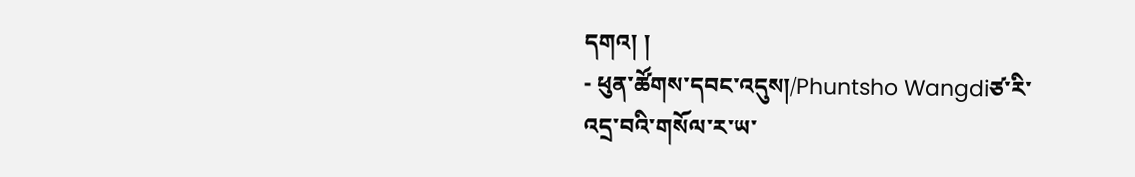དགའ། །
- ཕུན་ཚོགས་དབང་འདུས།/Phuntsho Wangdiཙ་རི་འདྲ་བའི་གསོལ་ར་ཡ་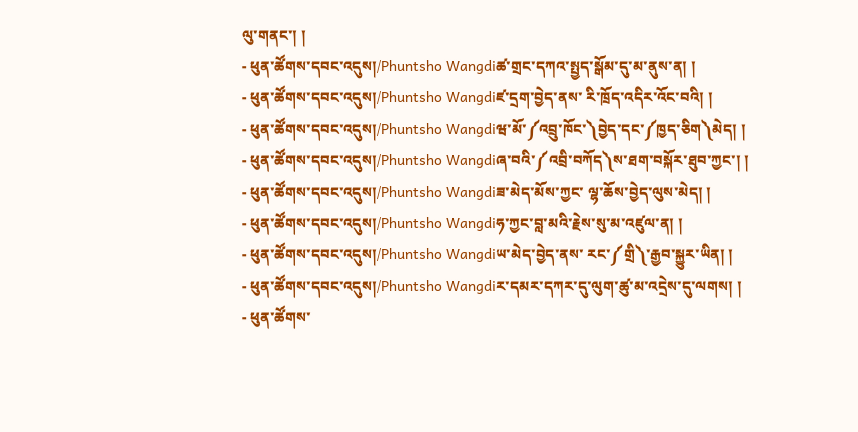ལུ་གནང་། །
- ཕུན་ཚོགས་དབང་འདུས།/Phuntsho Wangdiཚ་གྲང་དཀའ་སྤྱད་སྒོམ་དུ་མ་ནུས་ན། །
- ཕུན་ཚོགས་དབང་འདུས།/Phuntsho Wangdiཛ་དྲག་བྱེད་ནས་ རི་ཁྲོད་འདིར་འོང་བའི། །
- ཕུན་ཚོགས་དབང་འདུས།/Phuntsho Wangdiཝ་མོ་༼འབྲུ་ཁོང་༽བྱེད་དང་༼ཁྱད་ཅིག༽མེད། །
- ཕུན་ཚོགས་དབང་འདུས།/Phuntsho Wangdiཞ་བའི་༼འབྲི་བཀོད༽ས་ཐག་བསྐོར་ཐུབ་ཀྱང་། །
- ཕུན་ཚོགས་དབང་འདུས།/Phuntsho Wangdiཟ་མེད་མོས་ཀྱང་ ལྷ་ཆོས་བྱེད་ལུས་མེད། །
- ཕུན་ཚོགས་དབང་འདུས།/Phuntsho Wangdiཧ་ཀྱང་བླ་མའི་རྗེས་སུ་མ་འཛུལ་ན། །
- ཕུན་ཚོགས་དབང་འདུས།/Phuntsho Wangdiཡ་མེད་བྱེད་ནས་ རང་༼གྲི༽་རྒྱབ་སྐྱུར་ཡིན། །
- ཕུན་ཚོགས་དབང་འདུས།/Phuntsho Wangdiར་དམར་དཀར་དུ་ལུག་ཚུ་མ་འདྲེས་དུ་ལགས། །
- ཕུན་ཚོགས་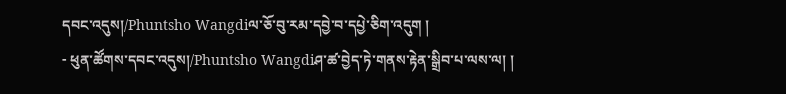དབང་འདུས།/Phuntsho Wangdiལ་ཅོ་བུ་རམ་དབྱེ་བ་དཔྱེ་ཅིག་འདུག །
- ཕུན་ཚོགས་དབང་འདུས།/Phuntsho Wangdiཤ་ཚ་བྱེད་ཏེ་གནས་རྟེན་སྒྲིབ་པ་ལས་ལ། །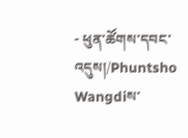- ཕུན་ཚོགས་དབང་འདུས།/Phuntsho Wangdiས་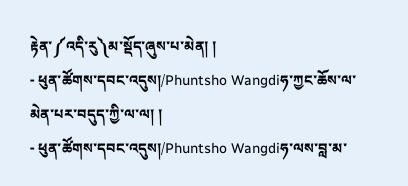རྟེན་༼འདི་རུ༽མ་སྡོད་ཞུས་པ་མེན། །
- ཕུན་ཚོགས་དབང་འདུས།/Phuntsho Wangdiཧ་ཀྱང་ཆོས་ལ་མེན་པར་བདུད་ཀྱི་ལ་ལ། །
- ཕུན་ཚོགས་དབང་འདུས།/Phuntsho Wangdiཧ་ལས་བླ་མ་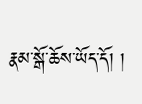རྣམ་སྒོ་ཆོས་ཡོད་དོ། །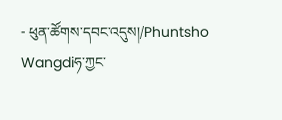- ཕུན་ཚོགས་དབང་འདུས།/Phuntsho Wangdiཧ་ཀྱང་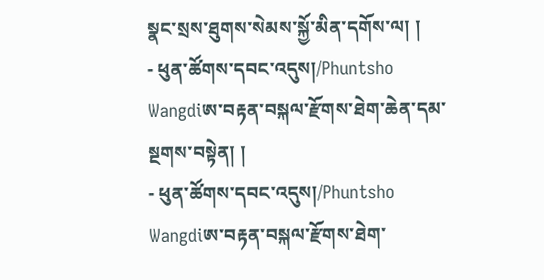སྣང་སྲས་ཐུགས་སེམས་སྐྱོ་མིན་དགོས་ལ། །
- ཕུན་ཚོགས་དབང་འདུས།/Phuntsho Wangdiཨ་བརྟན་བསྐལ་རྫོགས་ཐེག་ཆེན་དམ་སྔགས་བསྟེན། །
- ཕུན་ཚོགས་དབང་འདུས།/Phuntsho Wangdiཨ་བརྟན་བསྐལ་རྫོགས་ཐེག་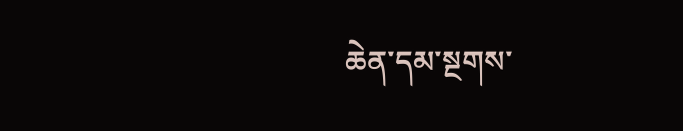ཆེན་དམ་སྔགས་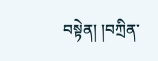བསྟེན། །བཀྲིན་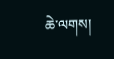ཆེ་ལགས།